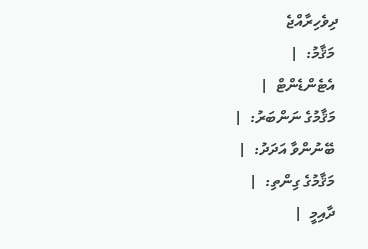ދިވެހިރާއްޖެ
 މަޤާމު:  |
 އެޓެންޑެންޓް  |
 މަޤާމުގެ ނަންބަރު:  |
 ބޭނުންވާ އަދަދު:  |
 މަޤާމުގެ ގިންތި:  |
 ދާއިމީ  |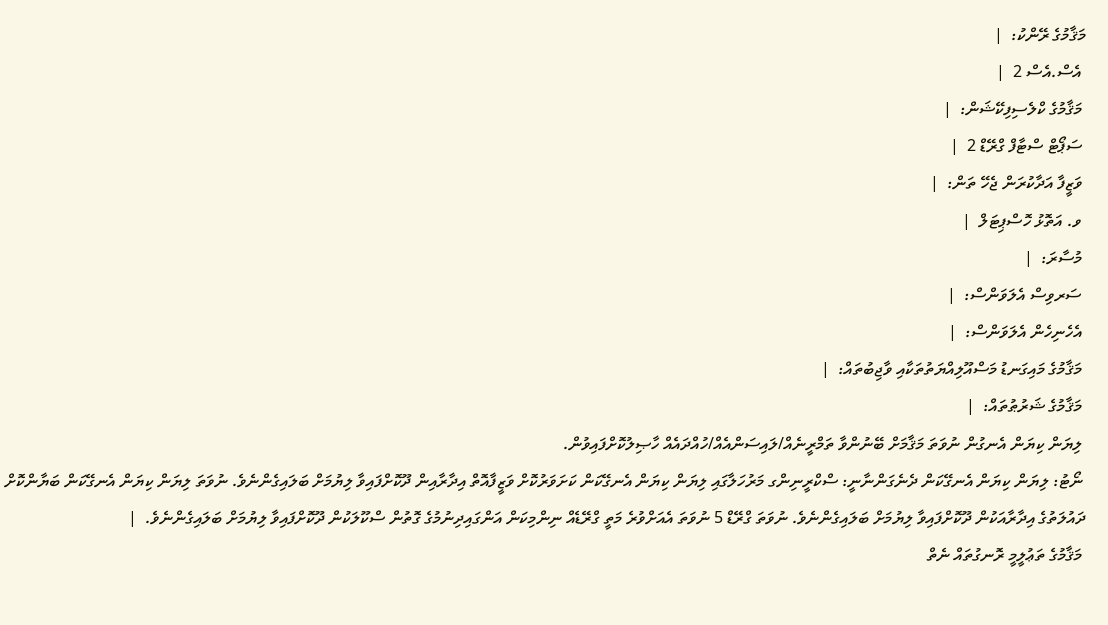މަޤާމުގެ ރޭންކު:  |
 އެސް.އެސް 2  |
 މަޤާމުގެ ކްލެސިފިކޭޝަން:  |
 ސަޕޯޓް ސްޓާފް ގްރޭޑް 2  |
 ވަޒީފާ އަދާކުރަން ޖެހޭ ތަން:  |
 ވ. އަތޮޅު ހޮސްޕިޓަލް  |
 މުސާރަ:  |
 ސަރވިސް އެލަވަންސް:  |
 އެހެނިހެން އެލަވަންސް:  |
 މަޤާމުގެ މައިގަނޑު މަސްއޫލިއްޔަތުތަކާއި ވާޖިބުތައް:  |
 މަޤާމުގެ ޝަރުޠުތައް:  |
 ލިޔަން ކިޔަން އެނގުން ނުވަތަ މަޤާމަށް ބޭނުންވާ ތަމްރީނެއް/ލައިސަންއެއް/ހުއްދައެއް ހާޞިލުކޮށްފައިވުން.
 ނޯޓު: ލިޔަން ކިޔަން އެނގޭކަން ދެނެގަންނާނީ: ސްކްރީނިންގ މަރުހަލާގައި ލިޔަން ކިޔަން އެނގޭކަން ކަށަވަރުކޮށް ވަޒީފާއޮތް އިދާރާއިން ދޫކޮށްފައިވާ ލިޔުމަށް ބަލައިގެންނެވެ. ނުވަތަ ލިޔަން ކިޔަން އެނގޭކަން ބަޔާންކޮށް ދައުލަތުގެ އިދާރާއަކުން ދޫކޮށްފައިވާ ލިޔުމަށް ބަލައިގެންނެވެ. ނުވަތަ ގްރޭޑް 5 ނުވަތަ އެއަށްވުރެ މަތީ ގްރޭޑެއް ނިންމިކަން އަންގައިދިނުމުގެ ގޮތުން ސްކޫލަކުން ދޫކޮށްފައިވާ ލިޔުމަށް ބަލައިގެންނެވެ.  |
 މަޤާމުގެ ތަޢުލީމީ ރޮނގުތައް ނެތް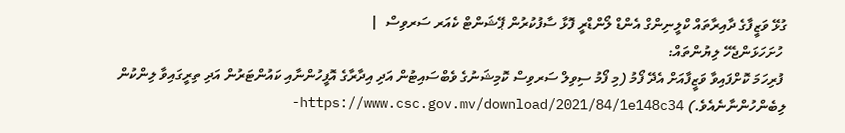ގުޅޭ ވަޒީފާގެ ދާއިރާތައް ކްލީނިންގް އެންޑް ލޯންޑްރީ ފޮޅާ ސާފުކުރުން ޕޭޝަންޓް ކެއަރ ސަރވިސް  |
 ހުށަހަޅަންޖެހޭ ލިޔުންތައް:
 ފުރިހަމަ ކޮށްފައިވާ ވަޒީފާއަށް އެދޭ ފޯމު (މި ފޯމު ސިވިލް ސަރވިސް ކޮމިޝަނުގެ ވެބްސައިޓުން އަދި އިދާރާގެ އޮފީހުންނާއި ކައުންޓަރުން އަދި ތިރީގައިވާ ލިންކުން ލިބެންހުންނާނެއެވެ.) https://www.csc.gov.mv/download/2021/84/1e148c34-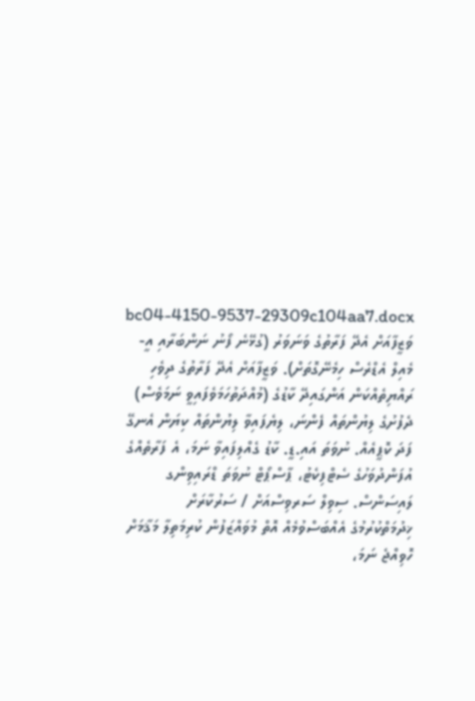bc04-4150-9537-29309c104aa7.docx ވަޒީފާއަށް އެދޭ ފަރާތުގެ ވަނަވަރު (ގުޅޭނެ ފޯނު ނަންބަރާއި އީ-މެއިލް އެޑްރެސް ހިމެނޭގޮތަށް). ވަޒީފާއަށް އެދޭ ފަރާތުގެ ދިވެހި ރައްޔިތެއްކަން އަންގައިދޭ ކާޑުގެ (މުއްދަތުހަމަވެފައިވީ ނަމަވެސް) ދެފުށުގެ ލިޔުންތައް ފެންނަ، ލިޔެފައިވާ ލިޔުންތައް ކިޔަން އެނގޭ ފަދަ ކޮޕީއެއް. ނުވަތަ އައި.ޑީ. ކާޑު ގެއްލިފައިވާ ނަމަ، އެ ފަރާތެއްގެ އުފަންދުވަހުގެ ސެޓްފިކެޓު، ޕާސްޕޯޓް ނުވަތަ ޑްރައިވިންގ ލައިސަންސް. ސިވިލް ސަރވިސްއަށް / ސަރުކާރަށް ޚިދުމަތްކުރުމުގެ އެއްބަސްވުމެއް އޮތް މުވައްޒަފުން ކުރިމަތިލާ މަޤާމަށް ހޮވިއްޖެ ނަމަ،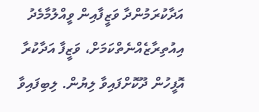އަދާކުރަމުންދާ ވަޒީފާއިން ވީއްލުމާމެދު އިއުތިރާޒެއްނެތްކަމަށް، ވަޒީފާ އަދާކުރާ އޮފީހުން ދޫކޮށްފައިވާ ލިޔުން. ލިބިފައިވާ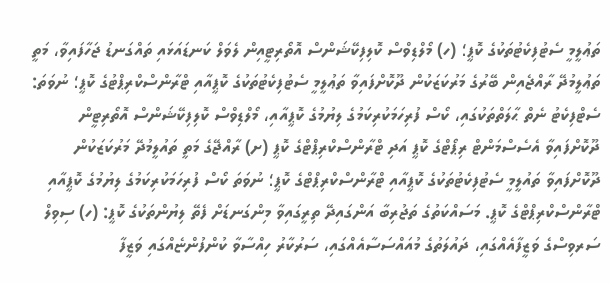ތަޢުލީމީ ސެޓުފިކެޓުތަކުގެ ކޮޕީ؛ (ހ) މޯލްޑިވްސް ކޮލިފިކޭޝަންސް އޮތޯރިޓީއިން ލެވަލް ކަނޑައަޅައި ތައްގަނޑު ޖަހާފައިވާ، މަތީ ތަޢުލީމުދޭ ރާއްޖެއިން ބޭރުގެ މަރުކަޒަކުން ދޫކޮށްފައިވާ ތަޢުލީމީ ސެޓުފިކެޓުތަކުގެ ކޮޕީއާއި ޓްރާންސްކްރިޕްޓުގެ ކޮޕީ؛ ނުވަތަ: ސެޓްފިކެޓު ނެތް ޙާލަތްތަކުގައި، ކޯސް ފުރިހަމަކުރިކަމުގެ ލިޔުމުގެ ކޮޕީއާއި، މޯލްޑިވްސް ކޮލިފިކޭޝަންސް އޮތޯރިޓީން ދޫކޮށްފައިވާ އެސެސްމަންޓް ރިޕޯޓްގެ ކޮޕީ އަދި ޓްރާންސްކްރިޕްޓްގެ ކޮޕީ (ށ) ރާއްޖޭގެ މަތީ ތައުލީމުދޭ މަރުކަޒަކުން ދޫކޮށްފައިވާ ތައުލީމީ ސެޓުފިކެޓުތަކުގެ ކޮޕީއާއި ޓްރާންސްކްރިޕްޓްގެ ކޮޕީ؛ ނުވަތަ ކޯސް ފުރިހަމަކުރިކަމުގެ ލިޔުމުގެ ކޮޕީއާއި ޓްރާންސްކްރިޕްޓްގެ ކޮޕީ. މަސައްކަތުގެ ތަޖުރިބާ އަންގައިދޭ ތިރީގައިވާ މިންގަނޑަށް ފެތޭ ލިޔުންތަކުގެ ކޮޕީ: (ހ) ސިވިލް ސަރވިސްގެ ވަޒީފާއެއްގައި، ދައުލަތުގެ މުއައްސަސާއެއްގައި، ސަރުކާރު ހިއްސާވާ ކުންފުންޏެއްގައި ވަޒީފާ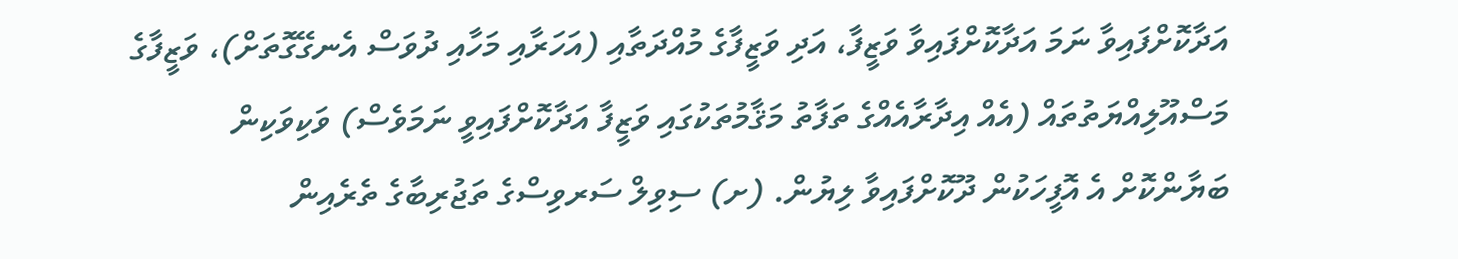އަދާކޮށްފައިވާ ނަމަ އަދާކޮށްފައިވާ ވަޒީފާ، އަދި ވަޒީފާގެ މުއްދަތާއި (އަހަރާއި މަހާއި ދުވަސް އެނގޭގޮތަށް)، ވަޒީފާގެ މަސްއޫލިއްޔަތުތައް (އެއް އިދާރާއެއްގެ ތަފާތު މަޤާމުތަކުގައި ވަޒީފާ އަދާކޮށްފައިވީ ނަމަވެސް) ވަކިވަކިން ބަޔާންކޮށް އެ އޮފީހަކުން ދޫކޮށްފައިވާ ލިޔުން. (ށ) ސިވިލް ސަރވިސްގެ ތަޖުރިބާގެ ތެރެއިން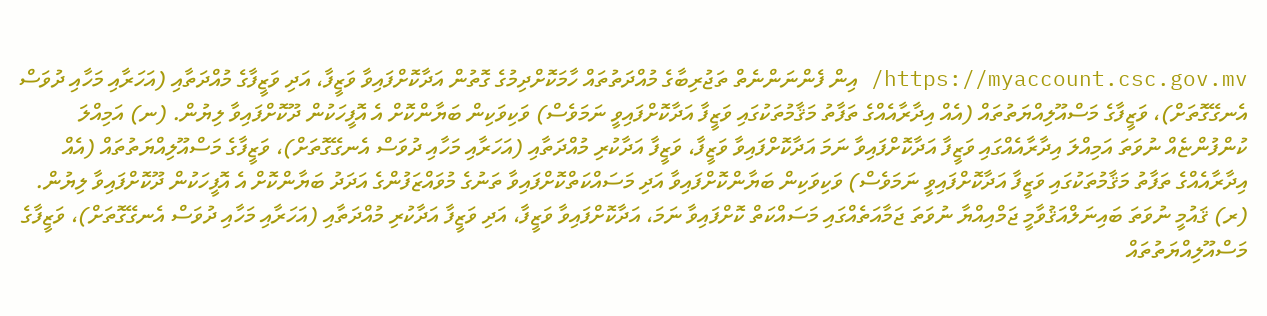https://myaccount.csc.gov.mv/ އިން ފެންނަންނެތް ތަޖުރިބާގެ މުއްދަތުތައް ހާމަކޮށްދިމުގެ ގޮތުން އަދާކޮށްފައިވާ ވަޒީފާ، އަދި ވަޒީފާގެ މުއްދަތާއި (އަހަރާއި މަހާއި ދުވަސް އެނގޭގޮތަށް)، ވަޒީފާގެ މަސްއޫލިއްޔަތުތައް (އެއް އިދާރާއެއްގެ ތަފާތު މަޤާމުތަކުގައި ވަޒީފާ އަދާކޮށްފައިވީ ނަމަވެސް) ވަކިވަކިން ބަޔާންކޮށް އެ އޮފީހަކުން ދޫކޮށްފައިވާ ލިޔުން. (ނ) އަމިއްލަ ކުންފުންޏެއް ނުވަތަ އަމިއްލަ އިދާރާއެއްގައި ވަޒީފާ އަދާކޮށްފައިވާ ނަމަ އަދާކޮށްފައިވާ ވަޒީފާ، ވަޒީފާ އަދާކުރި މުއްދަތާއި (އަހަރާއި މަހާއި ދުވަސް އެނގޭގޮތަށް)، ވަޒީފާގެ މަސްއޫލިއްޔަތުތައް (އެއް އިދާރާއެއްގެ ތަފާތު މަޤާމުތަކުގައި ވަޒީފާ އަދާކޮށްފައިވީ ނަމަވެސް) ވަކިވަކިން ބަޔާންކޮށްފައިވާ އަދި މަސައްކަތްކޮށްފައިވާ ތަނުގެ މުވައްޒަފުންގެ އަދަދު ބަޔާންކޮށް އެ އޮފީހަކުން ދޫކޮށްފައިވާ ލިޔުން. (ރ) ޤައުމީ ނުވަތަ ބައިނަލްއަޤުވާމީ ޖަމްއިއްޔާ ނުވަތަ ޖަމާއަތެއްގައި މަސައްކަތް ކޮށްފައިވާ ނަމަ، އަދާކޮށްފައިވާ ވަޒީފާ، އަދި ވަޒީފާ އަދާކުރި މުއްދަތާއި (އަހަރާއި މަހާއި ދުވަސް އެނގޭގޮތަށް)، ވަޒީފާގެ މަސްއޫލިއްޔަތުތައް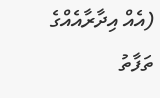(އެއް އިދާރާއެއްގެ ތަފާތު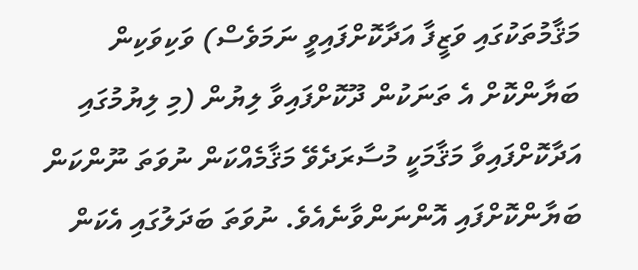މަޤާމުތަކުގައި ވަޒީފާ އަދާކޮށްފައިވީ ނަމަވެސް) ވަކިވަކިން ބަޔާންކޮށް އެ ތަނަކުން ދޫކޮށްފައިވާ ލިޔުން (މި ލިޔުމުގައި އަދާކޮށްފައިވާ މަޤާމަކީ މުސާރަދެވޭ މަޤާމެއްކަން ނުވަތަ ނޫންކަން ބަޔާންކޮށްފައި އޮންނަންވާނެއެވެ. ނުވަތަ ބަދަލުގައި އެކަން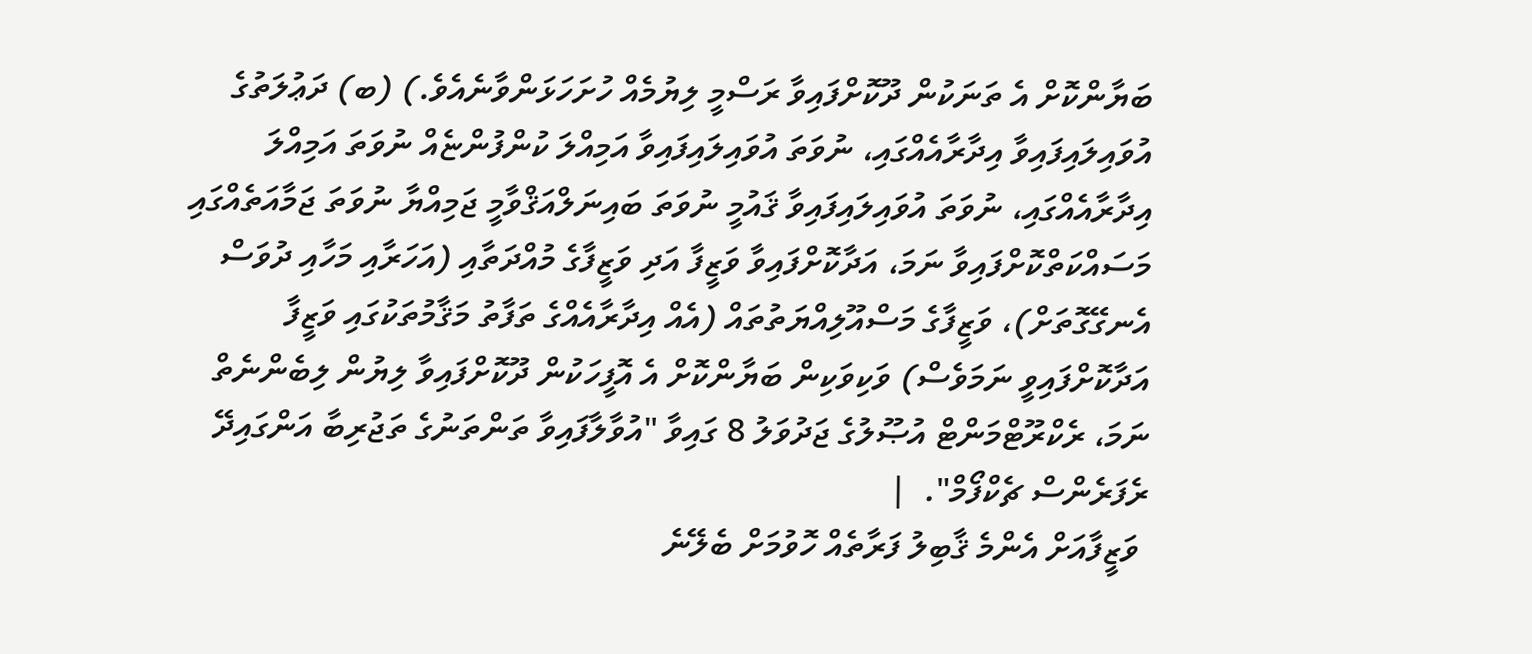ބަޔާންކޮށް އެ ތަނަކުން ދޫކޮށްފައިވާ ރަސްމީ ލިޔުމެއް ހުށަހަޅަންވާނެއެވެ.) (ބ) ދަޢުލަތުގެ އުވައިލައިފައިވާ އިދާރާއެއްގައި، ނުވަތަ އުވައިލައިފައިވާ އަމިއްލަ ކުންފުންޏެއް ނުވަތަ އަމިއްލަ އިދާރާއެއްގައި، ނުވަތަ އުވައިލައިފައިވާ ޤައުމީ ނުވަތަ ބައިނަލްއަޤްވާމީ ޖަމިއްޔާ ނުވަތަ ޖަމާއަތެއްގައި މަސައްކަތްކޮށްފައިވާ ނަމަ، އަދާކޮށްފައިވާ ވަޒީފާ އަދި ވަޒީފާގެ މުއްދަތާއި (އަހަރާއި މަހާއި ދުވަސް އެނގޭގޮތަށް)، ވަޒީފާގެ މަސްއޫލިއްޔަތުތައް (އެއް އިދާރާއެއްގެ ތަފާތު މަޤާމުތަކުގައި ވަޒީފާ އަދާކޮށްފައިވީ ނަމަވެސް) ވަކިވަކިން ބަޔާންކޮށް އެ އޮފީހަކުން ދޫކޮށްފައިވާ ލިޔުން ލިބެންނެތް ނަމަ، ރެކްރޫޓްމަންޓް އުޞޫލުގެ ޖަދުވަލު 8 ގައިވާ "އުވާލާފައިވާ ތަންތަނުގެ ތަޖުރިބާ އަންގައިދޭ ރެފަރެންސް ޗެކްފޯމް".  |
 ވަޒީފާއަށް އެންމެ ޤާބިލު ފަރާތެއް ހޮވުމަށް ބެލޭނެ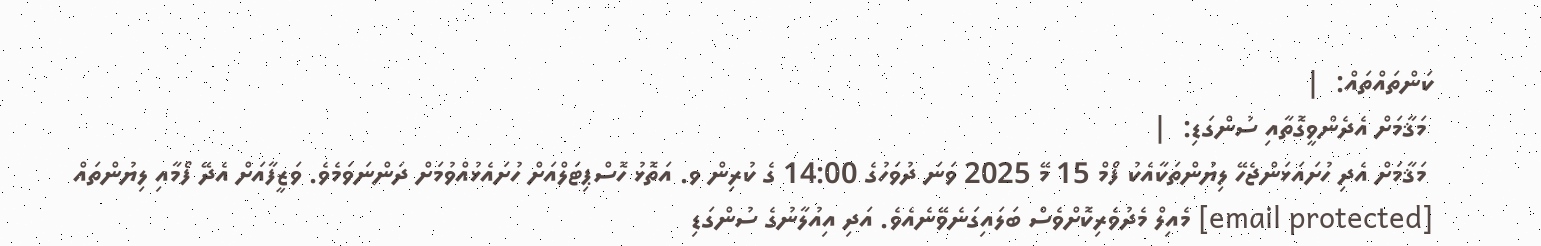ކަންތައްތައް:  |
 މަޤާމަށް އެދެންވީގޮތާއި ސުންގަޑި:  |
 މަޤާމަށް އެދި ހުށައަޅަންޖެހޭ ލިޔުންތަކާއެކު ފޯމް 15 މޭ 2025 ވަނަ ދުވަހުގެ 14:00 ގެ ކުރިން ވ. އަތޮޅު ހޮސްޕިޓަލްއަށް ހުށައެޅުއްވުމަށް ދަންނަވަމެވެ. ވަޒީފާއަށް އެދޭ ފޯމާއި ލިޔުންތައް [email protected] މެއިލް މެދުވެރިކޮށްވެސް ބަލައިގަނެވޭނެއެވެ. އަދި އިއުލާނުގެ ސުންގަޑި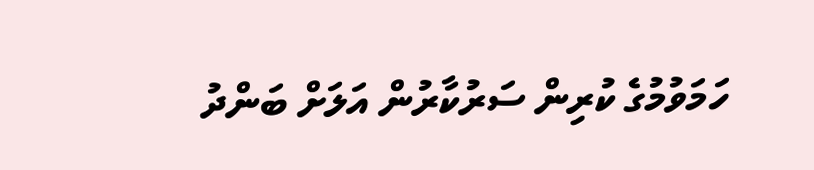ހަމަވުމުގެ ކުރިން ސަރުކާރުން އަލަށް ބަންދު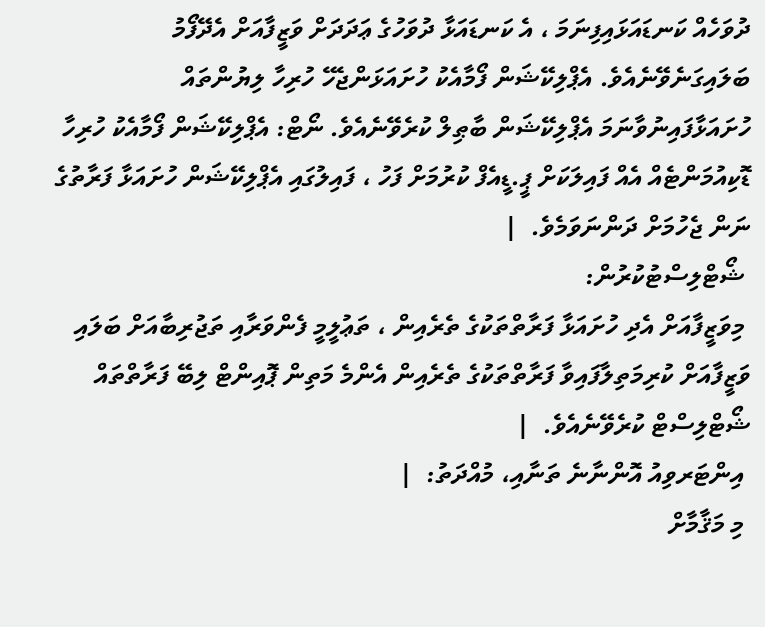ދުވަހެއް ކަނޑައަޅައިފިނަމަ ، އެ ކަނޑައަޅާ ދުވަހުގެ ޢަދަދަށް ވަޒީފާއަށް އެދޭފޯމު ބަލައިގަނެވޭނެއެވެ. އެޕްލިކޭޝަން ފޯމާއެކު ހުށައަޅަންޖެހޭ ހުރިހާ ލިޔުންތައް ހުށައަޅާފައިނުވާނަމަ އެޕްލިކޭޝަން ބާޠިލް ކުރެވޭނެއެވެ. ނޯޓް: އެޕްލިކޭޝަން ފޯމާއެކު ހުރިހާ ޑޮކިއުމަންޓެއް އެއް ފައިލަކަށް ޕީ.ޑީއެފް ކުރުމަށް ފަހު ، ފައިލުގައި އެޕްލިކޭޝަން ހުށައަޅާ ފަރާތުގެ ނަން ޖެހުމަށް ދަންނަވަމެވެ.  |
 ޝޯޓްލިސްޓުކުރުން:
 މިވަޒީފާއަށް އެދި ހުށައަޅާ ފަރާތްތަކުގެ ތެރެއިން ، ތަޢުލީމީ ފެންވަރާއި ތަޖުރިބާއަށް ބަލައި ވަޒީފާއަށް ކުރިމަތިލާފައިވާ ފަރާތްތަކުގެ ތެރެއިން އެންމެ މަތިން ޕޮއިންޓް ލިބޭ ފަރާތްތައް ޝޯޓްލިސްޓް ކުރެވޭނެއެވެ.  |
 އިންޓަރވިއު އޮންނާނެ ތަނާއި، މުއްދަތު:  |
 މި މަޤާމާށް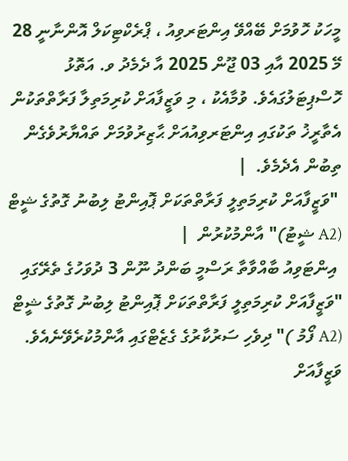މީހަކު ހޮވުމަށް ބޭއްވޭ އިންޓަރވިއު ، ޕްރެކްޓިކަލް އޮންނާނީ 28 މޭ 2025 އާއި 03 ޖޫން 2025 އާ ދެމެދު ވ. އަތޮޅު ހޮސްޕިޓަލުގައެވެ. ވުމާއެކު ، މި ވަޒީފާއަށް ކުރިމަތިލާ ފަރާތްތަކުން އެތާރީޚު ތަކުގައި އިންޓަރވިއުއަށް ޙާޒިރުވުމަށް ތައްޔާރުވެގެން ތިބުން އެދެމެވެ.  |
 "ވަޒީފާއަށް ކުރިމަތިލީ ފަރާތްތަކަށް ޕޮއިންޓު ލިބުނު ގޮތުގެ ޝީޓް (A2 ޝީޓު)" އާންމުކުރުން  |
 އިންޓަވިއު ބާއްވާތާ ރަސްމީ ބަންދު ނޫން 3 ދުވަހުގެ ތެރޭގައި "ވަޒީފާއަށް ކުރިމަތިލީ ފަރާތްތަކަށް ޕޮއިންޓު ލިބުނު ގޮތުގެ ޝީޓް (A2 ފޯމު )" ދިވެހި ސަރުކާރުގެ ގެޒެޓްގައި އާންމުކުރެވޭނެއެވެ. ވަޒީފާއަށް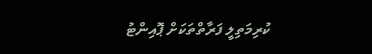ކުރިމަތިލީ ފަރާތްތަކަށް ޕޮއިންޓު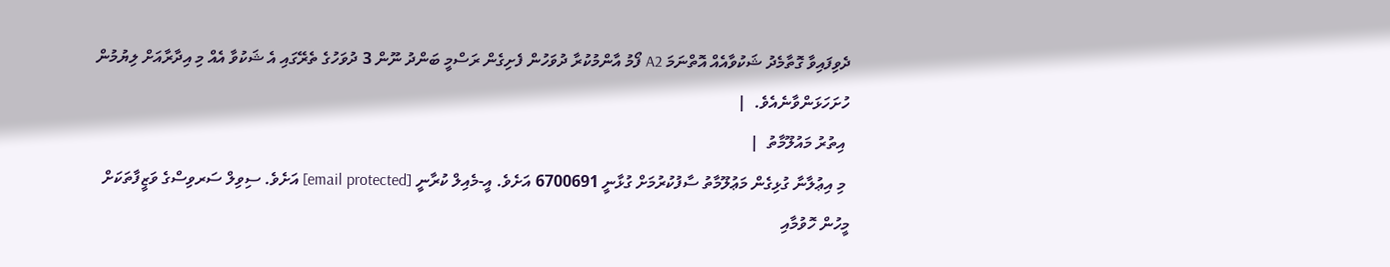ދެވިފައިވާ ގޮތާމެދު ޝަކުވާއެއް އޮތްނަމަ A2 ފޯމު އާންމުކުރާ ދުވަހުން ފެށިގެން ރަސްމީ ބަންދު ނޫން 3 ދުވަހުގެ ތެރޭގައި އެ ޝަކުވާ އެއް މި އިދާރާއަށް ލިޔުމުން ހުށަހަޅަންވާނެއެވެ.  |
 އިތުރު މައުލޫމާތު  |
 މި އިޢުލާނާ ގުޅިގެން މަޢުލޫމާތު ސާފުކުރުމަށް ގުޅާނީ 6700691 އަށެވެ. އީ-މެއިލް ކުރާނީ [email protected] އަށެވެ. ސިވިލް ސަރވިސްގެ ވަޒީފާތަކަށް މީހުން ހޮވުމާއި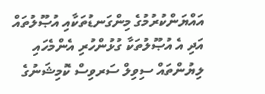އައްޔަންކުރުމުގެ މިންގަނޑުތަކާއި އުޞޫލުތައް އަދި އެ އުޞޫލުތަކާ ގުޅުންހުރި އެންމެހައި ލިޔުންތައް ސިވިލް ސަރވިސް ކޮމިޝަނުގެ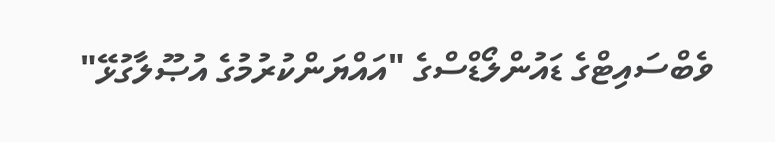ވެބްސައިޓްގެ ޑައުންލޯޑްސްގެ "އައްޔަންކުރުމުގެ އުޞޫލާގުޅޭ"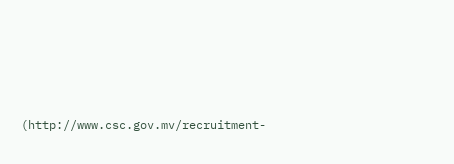(http://www.csc.gov.mv/recruitment-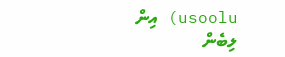usoolu) އިން ލިބެން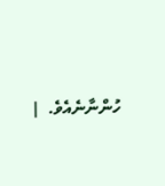ހުންނާނެއެވެ.  |